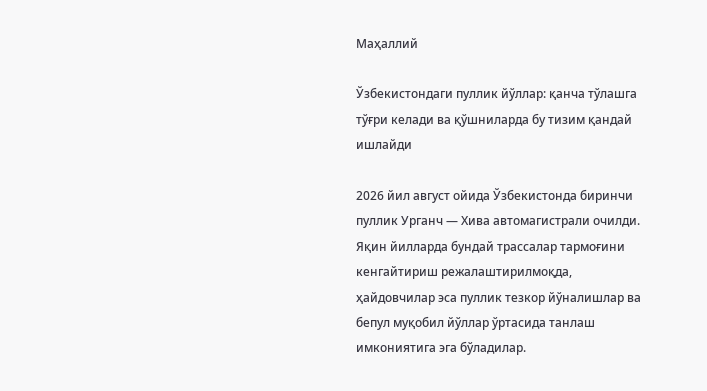Маҳаллий

Ўзбекистондаги пуллик йўллар: қанча тўлашга тўғри келади ва қўшниларда бу тизим қандай ишлайди

2026 йил август ойида Ўзбекистонда биринчи пуллик Урганч — Хива автомагистрали очилди. Яқин йилларда бундай трассалар тармоғини кенгайтириш режалаштирилмоқда, ҳайдовчилар эса пуллик тезкор йўналишлар ва бепул муқобил йўллар ўртасида танлаш имкониятига эга бўладилар.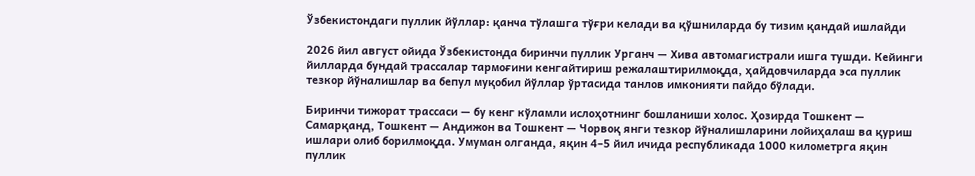Ўзбекистондаги пуллик йўллар: қанча тўлашга тўғри келади ва қўшниларда бу тизим қандай ишлайди

2026 йил август ойида Ўзбекистонда биринчи пуллик Урганч — Хива автомагистрали ишга тушди. Кейинги йилларда бундай трассалар тармоғини кенгайтириш режалаштирилмоқда, ҳайдовчиларда эса пуллик тезкор йўналишлар ва бепул муқобил йўллар ўртасида танлов имконияти пайдо бўлади.

Биринчи тижорат трассаси — бу кенг кўламли ислоҳотнинг бошланиши холос. Ҳозирда Тошкент — Самарқанд, Тошкент — Андижон ва Тошкент — Чорвоқ янги тезкор йўналишларини лойиҳалаш ва қуриш ишлари олиб борилмоқда. Умуман олганда, яқин 4–5 йил ичида республикада 1000 километрга яқин пуллик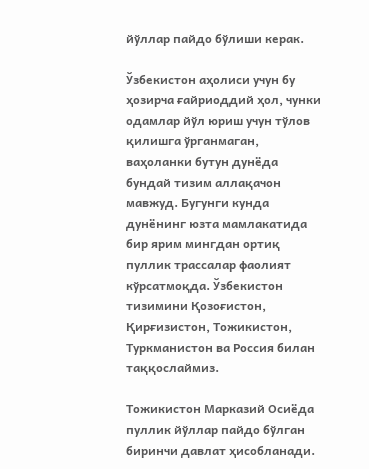йўллар пайдо бўлиши керак.

Ўзбекистон аҳолиси учун бу ҳозирча ғайриоддий ҳол, чунки одамлар йўл юриш учун тўлов қилишга ўрганмаган, ваҳоланки бутун дунёда бундай тизим аллақачон мавжуд. Бугунги кунда дунёнинг юзта мамлакатида бир ярим мингдан ортиқ пуллик трассалар фаолият кўрсатмоқда. Ўзбекистон тизимини Қозоғистон, Қирғизистон, Тожикистон, Туркманистон ва Россия билан таққослаймиз.

Тожикистон Марказий Осиёда пуллик йўллар пайдо бўлган биринчи давлат ҳисобланади.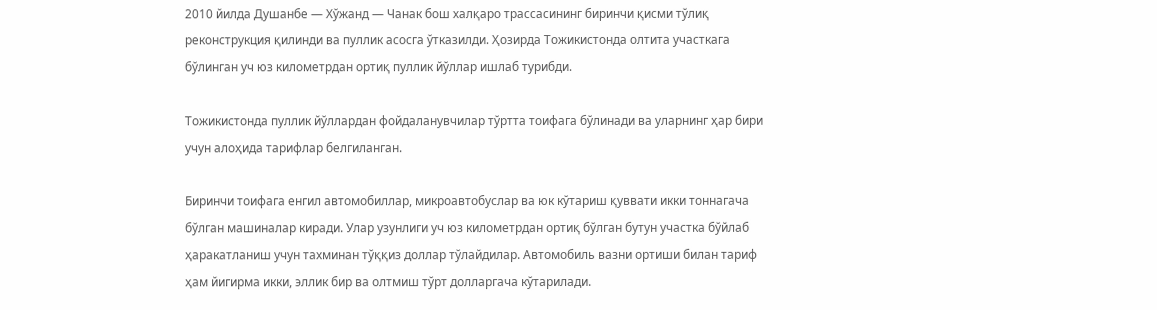2010 йилда Душанбе — Хўжанд — Чанак бош халқаро трассасининг биринчи қисми тўлиқ реконструкция қилинди ва пуллик асосга ўтказилди. Ҳозирда Тожикистонда олтита участкага бўлинган уч юз километрдан ортиқ пуллик йўллар ишлаб турибди.

Тожикистонда пуллик йўллардан фойдаланувчилар тўртта тоифага бўлинади ва уларнинг ҳар бири учун алоҳида тарифлар белгиланган.

Биринчи тоифага енгил автомобиллар, микроавтобуслар ва юк кўтариш қуввати икки тоннагача бўлган машиналар киради. Улар узунлиги уч юз километрдан ортиқ бўлган бутун участка бўйлаб ҳаракатланиш учун тахминан тўққиз доллар тўлайдилар. Автомобиль вазни ортиши билан тариф ҳам йигирма икки, эллик бир ва олтмиш тўрт долларгача кўтарилади.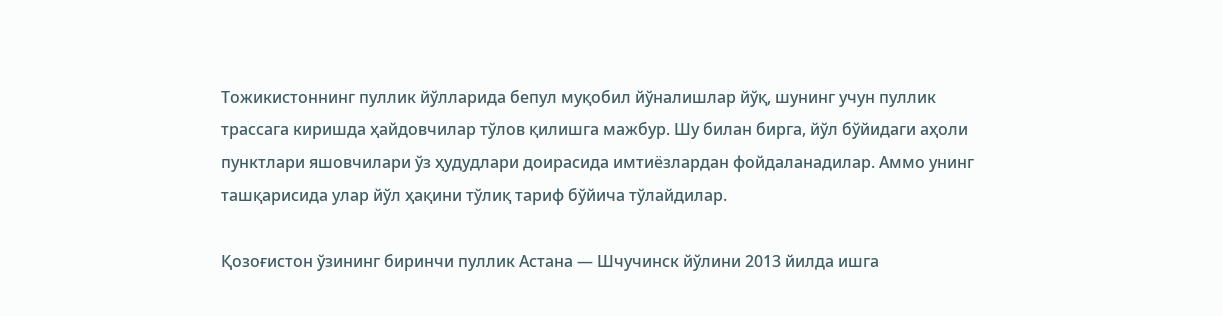Тожикистоннинг пуллик йўлларида бепул муқобил йўналишлар йўқ, шунинг учун пуллик трассага киришда ҳайдовчилар тўлов қилишга мажбур. Шу билан бирга, йўл бўйидаги аҳоли пунктлари яшовчилари ўз ҳудудлари доирасида имтиёзлардан фойдаланадилар. Аммо унинг ташқарисида улар йўл ҳақини тўлиқ тариф бўйича тўлайдилар.

Қозоғистон ўзининг биринчи пуллик Астана — Шчучинск йўлини 2013 йилда ишга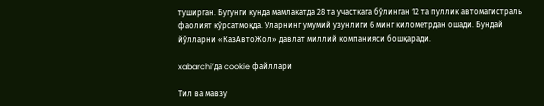туширган. Бугунги кунда мамлакатда 28 та участкага бўлинган 12 та пуллик автомагистраль фаолият кўрсатмоқда. Уларнинг умумий узунлиги 6 минг километрдан ошади. Бундай йўлларни «КазАвтоЖол» давлат миллий компанияси бошқаради.

xabarchi’да cookie файллари

Тил ва мавзу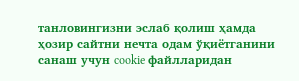танловингизни эслаб қолиш ҳамда ҳозир сайтни нечта одам ўқиётганини санаш учун cookie файлларидан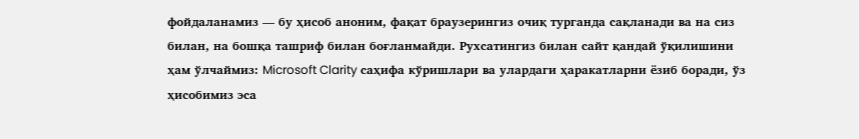фойдаланамиз — бу ҳисоб аноним, фақат браузерингиз очиқ турганда сақланади ва на сиз билан, на бошқа ташриф билан боғланмайди. Рухсатингиз билан сайт қандай ўқилишини ҳам ўлчаймиз: Microsoft Clarity саҳифа кўришлари ва улардаги ҳаракатларни ёзиб боради, ўз ҳисобимиз эса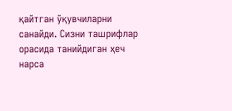қайтган ўқувчиларни санайди. Сизни ташрифлар орасида танийдиган ҳеч нарса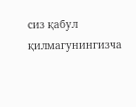сиз қабул қилмагунингизча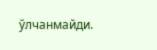ўлчанмайди.